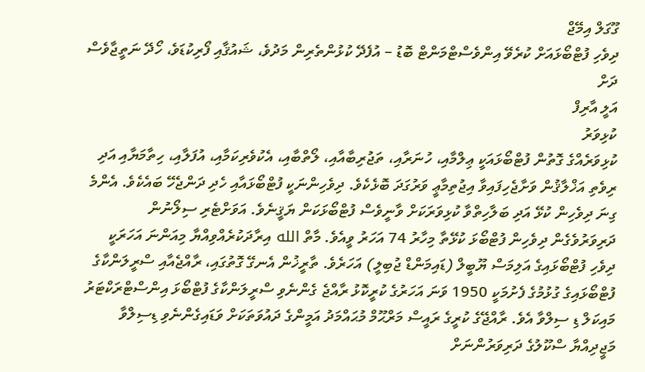ގޫގަލް އިމޭޖް
ދިވެހި ފުޓްބޯޅައަށް ކުރެވޭ އިންވެސްޓްމަންޓް ބޮޑު – އުފެދޭ ކުޅުންތެރިން މަދުވެ، ޝައުޤާއި ފޯރިކުޑަވެ، ހޯދޭ ނަތީޖާވެސް ދަށް
އަލީ އާރިފް
ކުޅިވަރު
ކުޅިވަރެއްގެ ގޮތުން ފުޓްބޯޅައަކީ ޢިލްމާއި، ހުނަރާއި، ތަޖުރިބާއާއި، ލޯތްބާއި، އެކުވެރިކަމާއި، އުފަލާއި، ހިތާމަޔާއި އަދި ރިވެތި އަޚްލާޤުން ވަށާޖެހިފައިވާ އިޖުތިމާޢީ ވަރުގަދަ ބޮޅެކެވެ. ދިވެހިންނަކީ ފުޓްބޯޅައާއި ހެދި ދަންޖެހޭ ބައެކެވެ. އެންމެ ގިނަ ދިވެހިން ކުޅޭ އަދި ބަލާހިތްވާ ކުޅިވަރަކަށް ވާނީވެސް ފުޓްބޯޅަކަން ޔަޤީނެވެ. އަވަށްޓެރި ސިލޯނުން ދަރިވަރުވެގެން ދިވެހިން ފުޓްބޯޅަ ކުޅޭތާ މިހާރު 74 އަހަރު ވީއެވެ. މާތް الله އިރާދަކުރެއްވިއްޔާ މިއަންނަ އަހަރަކީ ދިވެހި ފުޓްބޯޅައިގެ އަލިމަސް ޔޫބީލް (ޑައިމަންޑް ޖުބިލީ) އަހަރެވެ. ތާރީޚުން އެނގޭ ގޮތުގައި، ރާއްޖެއާއި ސްރީލަންކާގެ ފުޓްބޯޅައިގެ ގުޅުމުގެ ފެށުމަކީ 1950 ވަނަ އަހަރުގެ ކުރީކޮޅު ރާއްޖެ ގެންނެވި ސްރީލަންކާގެ ފުޓްބޯޅަ އިންސްޓްރަކްޓަރު މައިކަލް ޑި ސިލްވާ އެވެ. ރާއްޖޭގެ ކުރީގެ ރައީސް މަރްޙޫމް މުޙައްމަދު އަމީންގެ ދައުވަތަކަށް ވަޑައިގެންނެވި ޑިސިލްވާ މަޖީދިއްޔާ ސްކޫލުގެ ދަރިވަރުންނަށް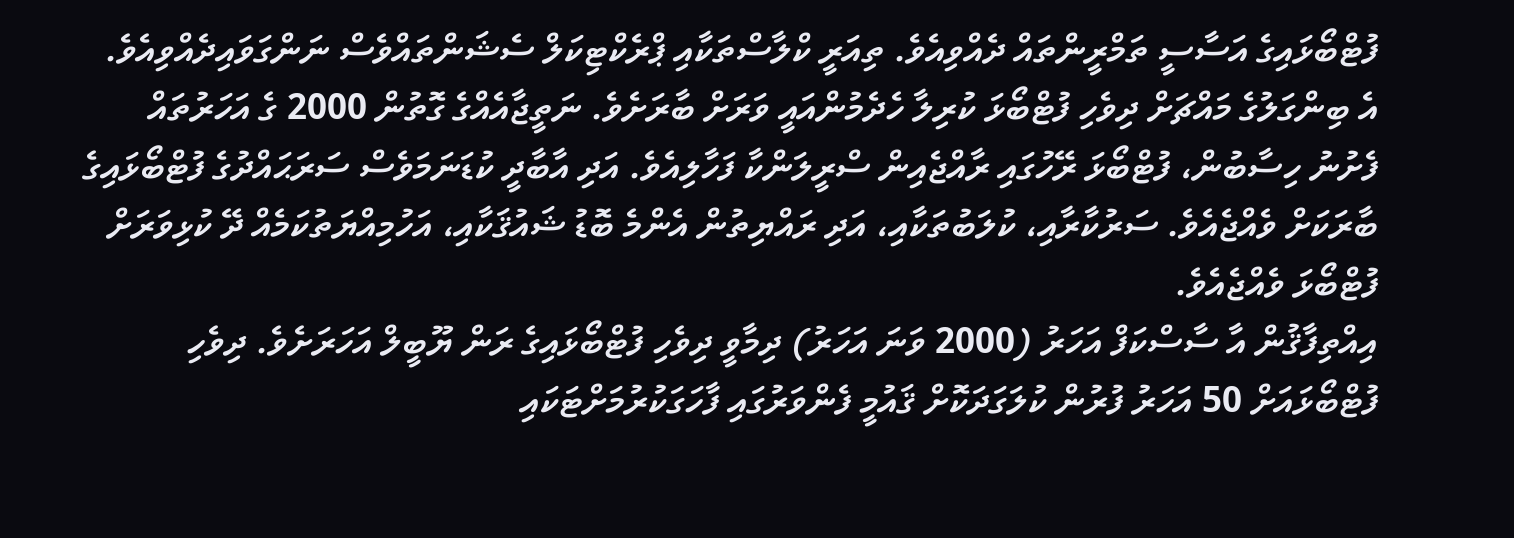ފުޓްބޯޅައިގެ އަސާސީ ތަމްރީންތައް ދެއްވިއެވެ. ތިއަރީ ކްލާސްތަކާއި ޕްރެކްޓިކަލް ސެޝަންތައްވެސް ނަންގަވައިދެއްވިއެވެ. އެ ބިންގަލުގެ މައްޗަށް ދިވެހި ފުޓްބޯޅަ ކުރިލާ ހެދެމުންއައީ ވަރަށް ބާރަށެވެ. ނަތީޖާއެއްގެ ގޮތުން 2000 ގެ އަހަރުތައް ފެށުނު ހިސާބުން، ފުޓްބޯޅަ ރޭހުގައި ރާއްޖެއިން ސްރީލަންކާ ފަހާލިއެވެ. އަދި އާބާދީ ކުޑަނަމަވެސް ސަރަޙައްދުގެ ފުޓްބޯޅައިގެ ބާރަކަށް ވެއްޖެއެވެ. ސަރުކާރާއި، ކުލަބުތަކާއި، އަދި ރައްޔިތުން އެންމެ ބޮޑު ޝައުޤަކާއި، އަހުމިއްޔަތުކަމެއް ދޭ ކުޅިވަރަށް ފުޓްބޯޅަ ވެއްޖެއެވެ.
އިއްތިފާޤުން އާ ސާސްކަފް އަހަރު (2000 ވަނަ އަހަރު) ދިމާވީ ދިވެހި ފުޓްބޯޅައިގެ ރަން ޔޫބީލް އަހަރަށެވެ. ދިވެހި ފުޓްބޯޅައަށް 50 އަހަރު ފުރުން ކުލަގަދަކޮށް ޤައުމީ ފެންވަރުގައި ފާހަގަކުރުމަށްޓަކައި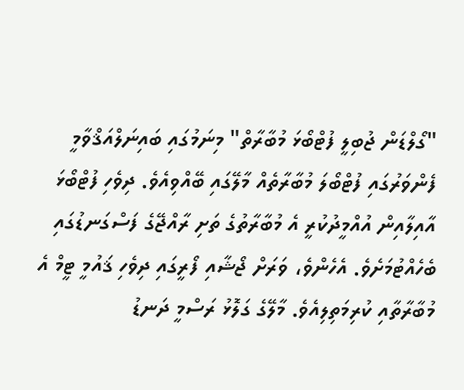"ގޯލްޑަން ޖުބިލީ ފުޓްބޯޅަ މުބާރާތް" މިނަމުގައި ބައިނަލްއަޤްވާމީ ފެންވަރުގައި ފުޓްބޯލަ މުބާރާތެއް މާލޭގައި ބޭއްވިއެވެ. ދިވެހި ފުޓްބޯޅަ އާއިލާއިން އުއްމީދުކުރީ އެ މުބާރާތުގެ ތަށި ރާއްޖޭގެ ފަސްގަނޑުގައި ބެހެއްޓުމަށެވެ. އެހެންވެ، ވަރަށް ޖޯޝާއި ފޯރީގައި ދިވެހި ޤައުމީ ޓީމް އެ މުބާރާތާއި ކުރިމަތިލިއެވެ. މާލޭގެ ގަލޮޅު ރަސްމީ ދަނޑު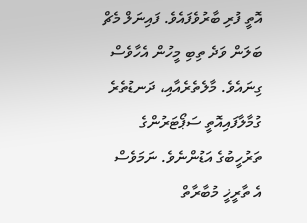އޮތީ ފުރި ބާރުވެފައެވެ. ފައިނަލް މެޗް ބަލަން ވަދެ ތިބި މީހުން އެހާވެސް ގިނައެވެ. މާލެތެރެއާއި، ދަނޑުތެރެ ގުމާލާފައިއޮތީ ސަޕޯޓަރުންގެ ތަރުހީބުގެ އަޑުންނެވެ. ނަމަވެސް އެ ތާރީޚީ މުބާރާތް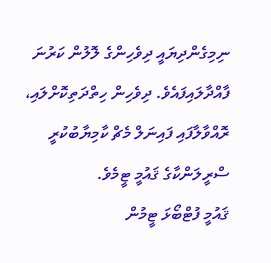ނިމިގެންދިޔައީ ދިވެހިންގެ ލޮލުން ކަރުނަ ފާއްދާލައިފައެވެ. ދިވެހިން ހިތްދަތިކޮށްލައި، ރޮއްވާލާފައި ފައިނަލް މެޗް ކާމިޔާބުކުރީ ސްރީލަންކާގެ ޤައުމީ ޓީމެވެ.
ޤައުމީ ފުޓްބޯޅަ ޓީމުން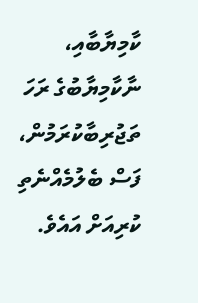ކާމިޔާބާއި، ނާކާމިޔާބުގެ ރަހަ ތަޖުރިބާކުރަމުން، ފަސް ބެލުމެއްނެތި ކުރިއަށް އައެވެ.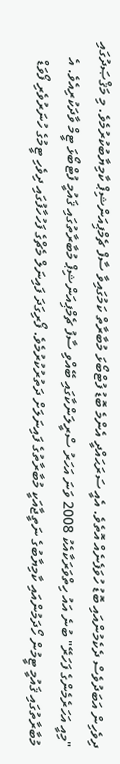ދިވެހިން އަބަދުވެސް ދެކެމުންއައި ބޮޑު ހުވަފެނެއް އޮތެވެ. އެއީ ސަރަޙައްދީ އެންމެ ބޮޑު ފުޓްބޯޅަ މުބާރާތް ކަމުގައިވާ ސާފް ޗެމްޕިއަންޝިޕް ކާމިޔާބުކުރުމެވެ. މި މަޤްޞަދުގައި "މިއީ އަހަރެމެންގެ ފަހަރޭ" ބުނެ އައު ހިތްވަރަކާއެކު 2008 ވަނަ އަހަރު ސްރީލަންކާގައި ބޭއްވި ސާފު ޗެމްޕިއަންޝިޕް މުބާރާތުގައި ޤައުމީ ފުޓްބޯޅަ ޓީމް ވާދަކުރިއެވެ. އެ މުބާރާތުގައި ޤައުމީ ޓީމުން ހޯދަމުންއައި ކާމިޔާބުގެ ނަތީޖާއަކީ މުބާރާތުގެ ފައިނަލަށް ދަތުރުކުރުމެވެ. ފޯރިގަދަ ފައިނަލް މެޗްގެ ފަހުހާފުގައި ދިވެހި ޓީމުގެ ހުނަރުވެރި ފޯވަޑް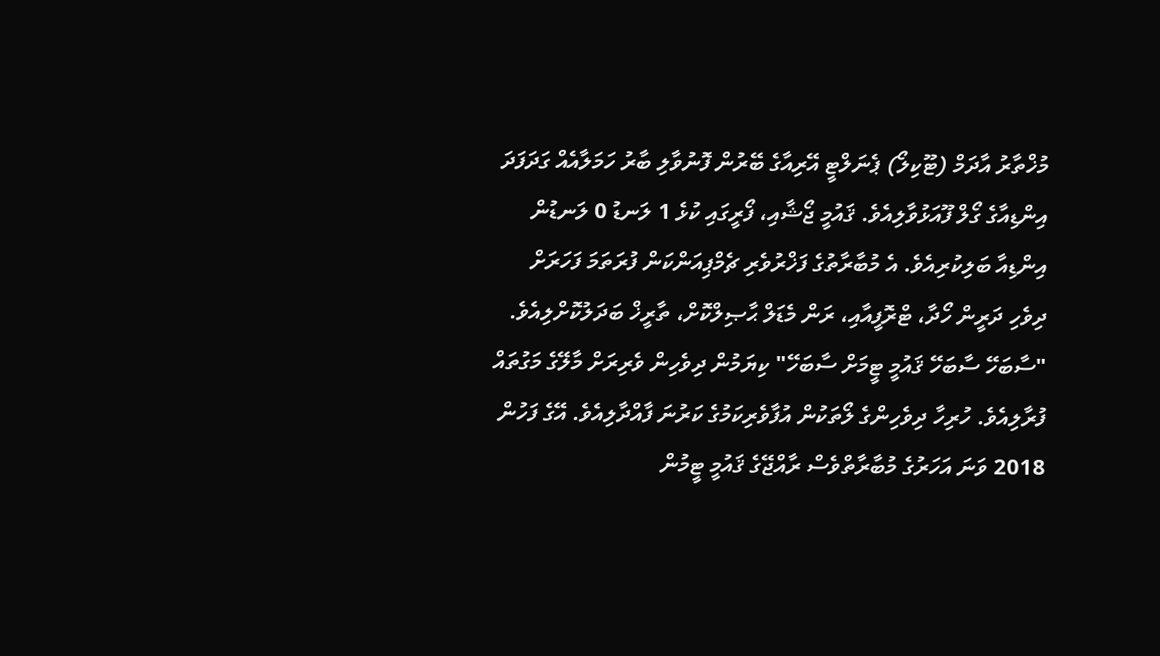މުޚްތާރު އާދަމް (ޓޫކިލޯ) ޕެނަލްޓީ އޭރިއާގެ ބޭރުން ފޮނުވާލި ބާރު ހަމަލާއެއް ގަދަފަދަ އިންޑިއާގެ ގޯލް ފޫއަޅުވާލިއެވެ. ޤައުމީ ޖޯޝާއި، ފޯރީގައި ކުޅެ 1 ލަނޑު 0 ލަނޑުން އިންޑިއާ ބަލިކުރިއެވެ. އެ މުބާރާތުގެ ފަޚްރުވެރި ޗެމްޕިއަންކަން ފުރަތަމަ ފަހަރަށް ދިވެހި ދަރީން ހޯދާ، ޓްރޮފީއާއި، ރަން މެޑަލް ޙާޞިލްކޮށް، ތާރީޚް ބަދަލުކޮށްލިއެވެ. "ސާބަހޭ ސާބަހޭ ޤައުމީ ޓީމަށް ސާބަހޭ" ކިޔަމުން ދިވެހިން ވެރިރަށް މާލޭގެ މަގުތައް ފުރާލިއެވެ. ހުރިހާ ދިވެހިންގެ ލޯތަކުން އުފާވެރިކަމުގެ ކަރުނަ ފާއްދާލިއެވެ. އޭގެ ފަހުން 2018 ވަނަ އަހަރުގެ މުބާރާތްވެސް ރާއްޖޭގެ ޤައުމީ ޓީމުން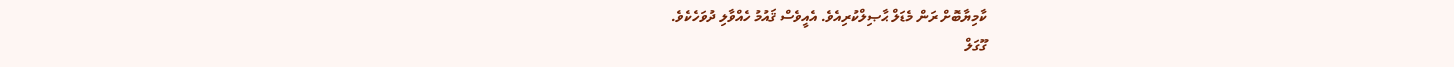ކާމިޔާބޮށް ރަން މެޑަލް ޙާޞިލްކުރިއެވެ. އެއީވެސް ޤައުމު ހެއްވާލި ދުވަހެކެވެ.
ގޫގަލް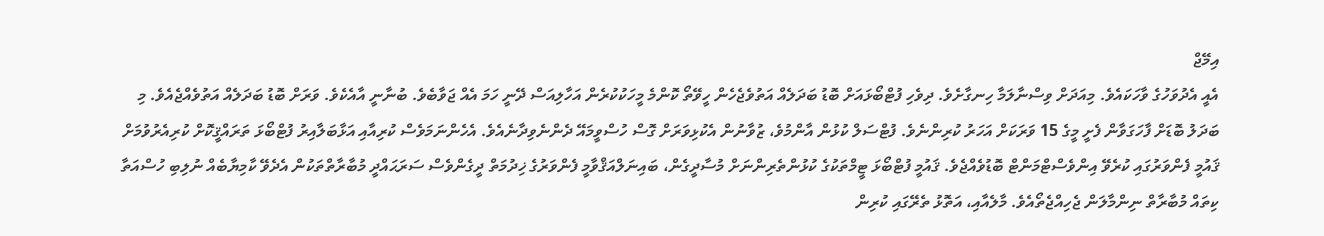އިމޭޖް
އެއީ އެދުވަހުގެ ވާހަކައެވެ. މިއަދަށް ވިސްނާލަމާ ހިނގާށެވެ. ދިވެހި ފުޓްބޯޅައަށް ބޮޑު ބަދަލެއް އަތުވެޖެހެން ހީވޭތޯ ކޮންމެ މީހަކުކުރެން އަހާލިއަސް ދޭނީ ހަމަ އެއް ޖަވާބެވެ. ބުނާނީ އާއެކެވެ. ވަރަށް ބޮޑު ބަދަލެއް އަތުވެއްޖެއެވެ. މި ބަދަލު ބޮޑަށް ފާހަގަވާން ފެށީ މީގެ 15 ވަރަކަށް އަހަރު ކުރިންނެވެ. ފުޓްސަލް ކުޅުން އާންމުވެ، ޒުވާނުން އެކުޅިވަރަށް ގޮސް ހުސްވީމައޭ ދެންނެވިދާނެއެވެ. އެހެންނަމަވެސް ކުރިއާއި އަޅާބަލާއިރު ފުޓްބޯޅަ ތަރައްޤީކޮށް ކުރިއެރުވުމަށް ޤައުމީ ފެންވަރުގައި ކުރެވޭ އިންވެސްޓްމަންޓް ބޮޑުވެއްޖެވެ. ޤައުމީ ފުޓްބޯޅަ ޓީމްތަކުގެ ކުޅުންތެރިންނަށް މުސާދީގެން، ބައިނަލްއަޤްވާމީ ފެންވަރުގެ ޚިދުމަތް ދީގެންވެސް ސަރަޙައްދީ މުބާރާތްތަކުން އެދެވޭ ކާމިޔާބެއް ނުލިބި ހުސްއަތާ ކިތައް މުބާރާތް ނިންމާލަން ޖެހިއްޖެތޯއެވެ. މާލެއާއި، އަތޮޅު ތެރޭގައި ކުރިން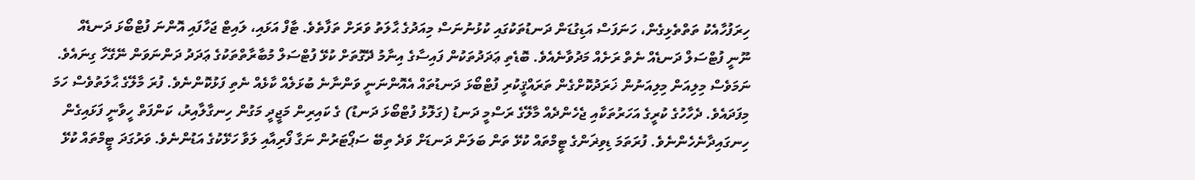ހިރަފުހާއެކު ތަތްތެޅިގެން، ހަނަފަސް އަޑިގުޑަން ދަނޑުތަކުގައި ކުޅުނުނަސް މިއަދުގެ ޙާލަތު ވަރަށް ތަފާތެވެ. ޓާފް އަޅައި، ލައިޓް ޖަހާފައި އޮންނަ ފުޓްބޯޅަ ދަނޑެއް ނޫނީ ފުޓްސަލް ދަނޑެއް ނެތް ރަށެއް މަދުވާނެއެވެ. ބޮޑެތި ޢަދަދުތަކުން ފައިސާގެ އިނާމު ދޭގޮތަށް ކުޅޭ ފުޓްސަލް މުބާރާތްތަކުގެ ޢަދަދު ދަންނަވަން ނޭގޭހާ ގިނައެވެ. ނަމަވެސް މިލިއަން މިލިއަނުން ޚަރަދުކޮށްގެން ތަރައްޤީކުރި ފުޓްބޯޅަ ދަނޑުތައް އެއޮންނަނީ ވަންނާނެ ބުޅަލެއް ކާޅެއް ނެތި ފަޅުކޮންނެވެ. ފުރަ މާލޭގެ ޙާލަތުވެސް ހަމަ މިފަދައެވެ. ދެހާހުގެ ކުރީގެ އަހަރުތަކާއި ޖެހެންދެއް މާލޭގެ ރަސްމީ ދަނޑު (ގަލޮޅު ފުޓްބޯޅަ ދަނޑު) ގެ ކައިރިން މަޖީދީ މަގުން ހިނގާލާއިރު، ކަންފަތް ހީވާނީ ފަޅައިގެން ހިނގައިދާނެހެންނެވެ. ފުރަތަމަ ޑިވިޜަންގެ ޓީމްތައް ކުޅޭ ތަން ބަލަން ދަނޑަށް ވަދެ ތިބޭ ސަޕޯޓަރުން ނަގާ ފޯރިއާއި ލަވާ ހަޅޭކުގެ އަޑުންނެވެ. ވަރުގަދަ ޓީމްތައް ކުޅޭ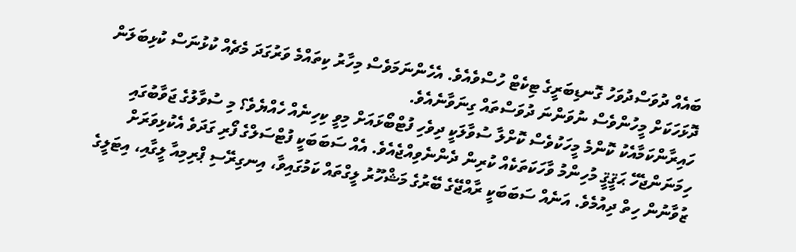ބައެއް ދުވަސްދުވަހު ގޮނޑިބަރީގެ ޓިކެޓް ހުސްވެއެވެ. އެހެންނަމަވެސް މިހާރު ކިތައްމެ ވަރުގަދަ މެޗެއް ކުޅުނަސް ކުޅިބަލަން ދޮޅަހަކަށް މީހުންވެސް ނުވަންނަ ދުވަސްތައް ގިނަވާނެއެވެ.
ހައިރާންކަމާއެކު ކޮންމެ މީހަކުވެސް ކޮށްލާ ސުވާލަކީ ދިވެހި ފުޓްބޯޅައަށް މިވީ ކިހިނެއް ހެއްޔެވެ؟ މި ސުވާލުގެ ޖަވާބުގައި ހިމަނަންޖެހޭ ޙަޤީޤީ މުހިންމު ވާހަކަތަކެއް ކުރިން ދެންނެވިއްޖެއެވެ. އެއް ސަބަބަކީ ފުޓްސަލްގެ ފޯރި ގަދަވެ އެކުޅިވަރަށް ޒުވާނުން ހިތް ދިއުމެވެ. އަނެއް ސަބަބަކީ ރާއްޖޭގެ ބޭރުގެ މަޝްހޫރު ލީގްތައް ކަމުގައިވާ، އިނގިރޭސި ޕްރިމިއާ ލީގާއި، އިޓަލީގެ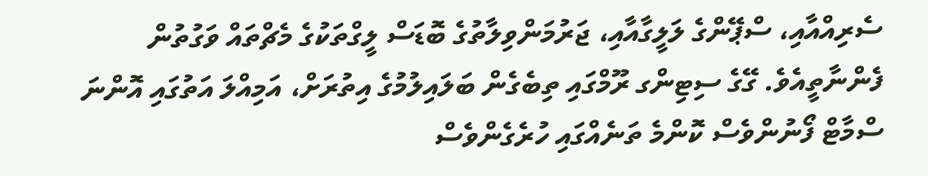ސެރިއްއާއި، ސްޕޭންގެ ލަލީގާއާއި، ޖަރުމަންވިލާތުގެ ބޮޑަސް ލީގްތަކުގެ މެޗްތައް ވަގުތުން ފެންނާތީއެވެ. ގޭގެ ސިޓިންގ ރޫމްގައި ތިބެގެން ބަލައިލުމުގެ އިތުރަށް، އަމިއްލަ އަތުގައި އޮންނަ ސްމާޓް ފޯނުންވެސް ކޮންމެ ތަނެއްގައި ހުރެގެންވެސް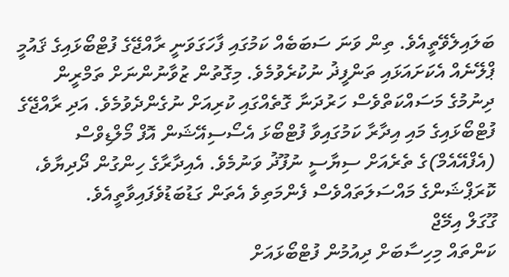ބަލައިލެވޭތީއެވެ. ތިން ވަނަ ސަބަބެއް ކަމުގައި ފާހަގަވަނީ ރާއްޖޭގެ ފުޓްބޯޅައިގެ ޤައުމީ ޕްލޭނެއް އެކަށައަޅައި ތަންފީޛު ނުކުރެވުމެވެ. މިގޮތުން ޒުވާނުންނަށް ތަމްރީން ދިނުމުގެ މަސައްކަތްވެސް ހަރުދަނާ ގޮތެއްގައި ކުރިއަށް ނުގެންދެވުމެވެ. އަދި ރާއްޖޭގެ ފުޓްބޯޅައިގެ މައި އިދާރާ ކަމުގައިވާ ފުޓްބޯޅަ އެސޯސިއޭޝަން އޮފް މޯލްޑިވްސް (އެފްއޭއެމް)ގެ ތެރެއަށް ސިޔާސީ ނުފޫޛު ވަނުމެވެ. އެއިދާރާގެ ހިންގުން ދޯދިޔާވެ، ކޮރަޕްޝަންގެ މައްސަލަތައްވެސް ފެންމަތިވެ އެތަން ގަޑުބަޑުވެފައިވާތީއެވެ.
ގޫގަލް އިމޭޖް
ކަންތައް މިހިސާބަށް ދިއުމުން ފުޓްބޯޅައަށް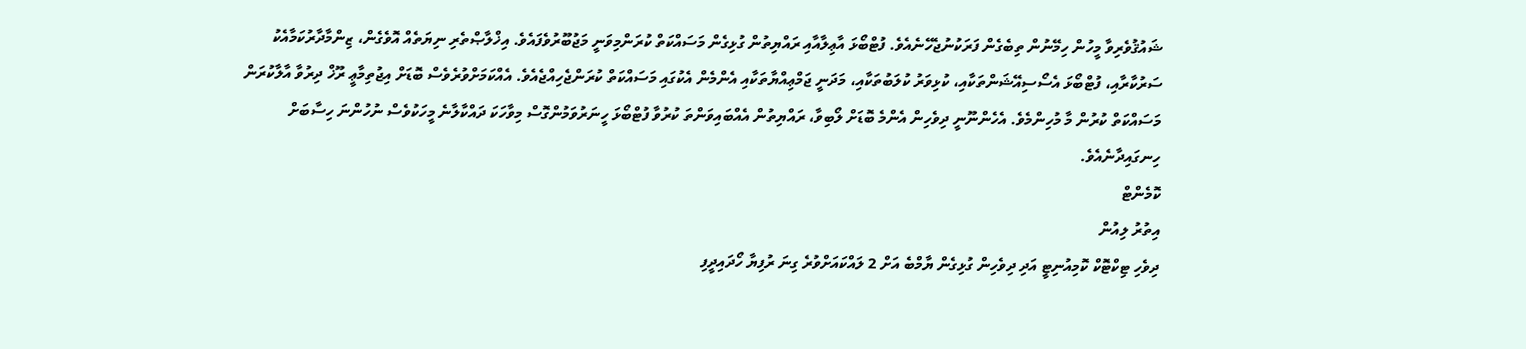ޝައުޤުވެރިވާ މީހުން ހިމޭނުން ތިބެގެން ފަރަކުނުޖެހޭނެއެވެ. ފުޓްބޯޅަ އާޢިލާއާއި ރައްޔިތުން ގުޅިގެން މަސައްކަތް ކުރަންމިވަނީ މަޖުބޫރުވެފައެވެ. އިޚްލާޞްތެރި ނިޔަތެއް އޮވެގެން، ޒިންމާދާރުކަމާއެކު ސަރުކާރާއި، ފުޓްބޯޅަ އެސޯސިއޭޝަންތަކާއި، ކުޅިވަރު ކުލަބުތަކާއި، މަދަނީ ޖަމްޢިއްޔާތަކާއި އެންމެން އެކުގައި މަސައްކަތް ކުރަންޖެހިއްޖެއެވެ. އެއްކަމަށްވުރެވެސް ބޮޑަށް އިޖުތިމާޢީ ރޫޚް ދިރުވާ އާލާކުރަން މަސައްކަތް ކުރުން މާ މުހިންމެވެ. އެހެންނޫނީ ދިވެހިން އެންމެ ބޮޑަށް ލޯބިވާ، ރައްޔިތުން އެއްބައިވަންތަ ކުރުވާ ފުޓްބޯޅަ ހީނަރުވަމުންގޮސް މިވާހަކަ ދައްކާލާނެ މީހަކުވެސް ނުހުންނަ ހިސާބަށް ހިނގައިދާނެއެވެ.
ކޮމެންޓް
އިތުރު ލިއުން
ދިވެހި ޓިކްޓޮކް ކޮމިއުނިޓީ އަދި ދިވެހިން ގުޅިގެން ޔާމްބެ އަށް 2 ލައްކައަށްވުރެ ގިނަ ރުފިޔާ ހޯދައިދީފި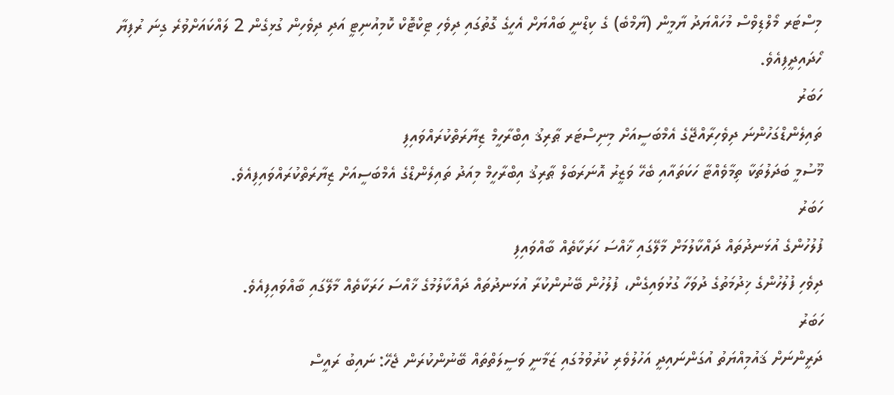މިސްޓަރ މޯލްޑިވްސް މުހައްޔަދު ޔާމީން (ޔާމްބެ) ގެ ކިޑްނީ ބައްޔަށް އެހީގެ ގޮތުގައި ދިވެހި ޓިކްޓޮކް ކޮމިއުނިޓީ އަދި ދިވެހިން ގުޅިގެން 2 ލައްކައަށްވުރެ ގިނަ ރުފިޔާ ހޯދައިދީފިއެވެ.
ހަބަރު
ތައިލެންޑްގަހުންނަ ދިވެހިރާއްޖޭގެ އެމްބަސީއަށް މިނިސްޓަރ ޠާރިޤު އިބްރާހީމް ޒިޔާރަތްކުރައްވައިފި
މޫސުމީ ބަދަލުތަކާ ތިމާވެއްޓާ ހަކަތައާއި ބެހޭ ވަޒީރު އޮނަރަބަލް ޠާރިޤު އިބްރާހީމް މިއަދު ތައިލެންޑްގެ އެމްބަސީއަށް ޒިޔާރަތްކުރައްވައިފިއެވެ.
ހަބަރު
ފުލުހުންގެ އުޅަނދުތައް ދައްކާލުމަށް މާލޭގައި ޚާއްސަ ހަރަކާތެއް ބާއްވައިފި
ދިވެހި ފުލުހުންގެ ޚިދުމަތުގެ ދުވަހާ ގުޅުވައިގެން، ފުލުހުން ބޭނުންކުރާ އުޅަނދުތައް ދައްކާލުމުގެ ޚާއްސަ ހަރަކާތެއް މާލޭގައި ބާއްވައިފިއެވެ.
ހަބަރު
ދަރީންނަށް ޤައުމިއްޔަތު އުގަންނައިދީ އަހުލުވެރި ކުރުވުމުގައި ޒަމާނީ ވަސީލަތްތައް ބޭނުންކުރަން ޖެހޭ: ނައިބު ރައީސް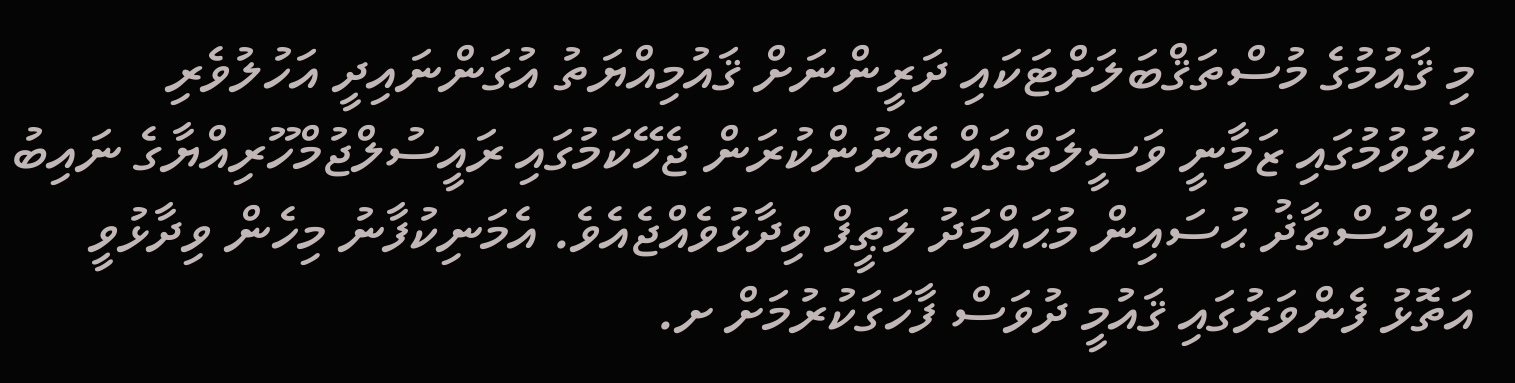މި ޤައުމުގެ މުސްތަޤްބަލަށްޓަކައި ދަރީންނަށް ޤައުމިއްޔަތު އުގަންނައިދީ އަހުލުވެރި ކުރުވުމުގައި ޒަމާނީ ވަސީލަތްތައް ބޭނުންކުރަން ޖެހޭކަމުގައި ރައީސުލްޖުމްހޫރިއްޔާގެ ނައިބު އަލްއުސްތާޛު ޙުސައިން މުޙައްމަދު ލަޠީފް ވިދާޅުވެއްޖެއެވެ. އެމަނިކުފާނު މިހެން ވިދާޅުވީ އަތޮޅު ފެންވަރުގައި ޤައުމީ ދުވަސް ފާހަގަކުރުމަށް ށ.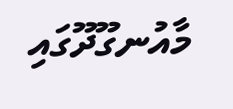މާއުނގޫދޫގައި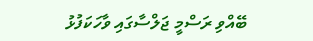ބޭއްވި ރަސްމީ ޖަލްސާގައި ވާހަކަފުޅު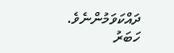ދައްކަވަމުންނެވެ.
ހަބަރު